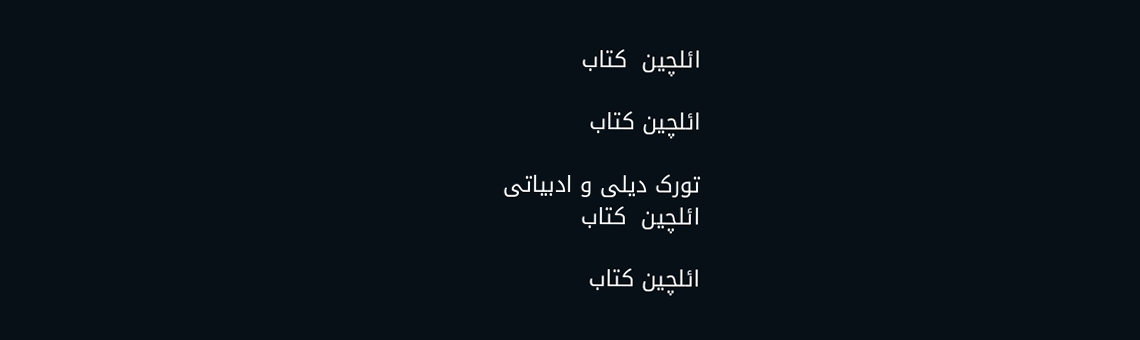ائلچین  کتاب

ائلچین کتاب

تورک دیلی و ادبیاتی
ائلچین  کتاب

ائلچین کتاب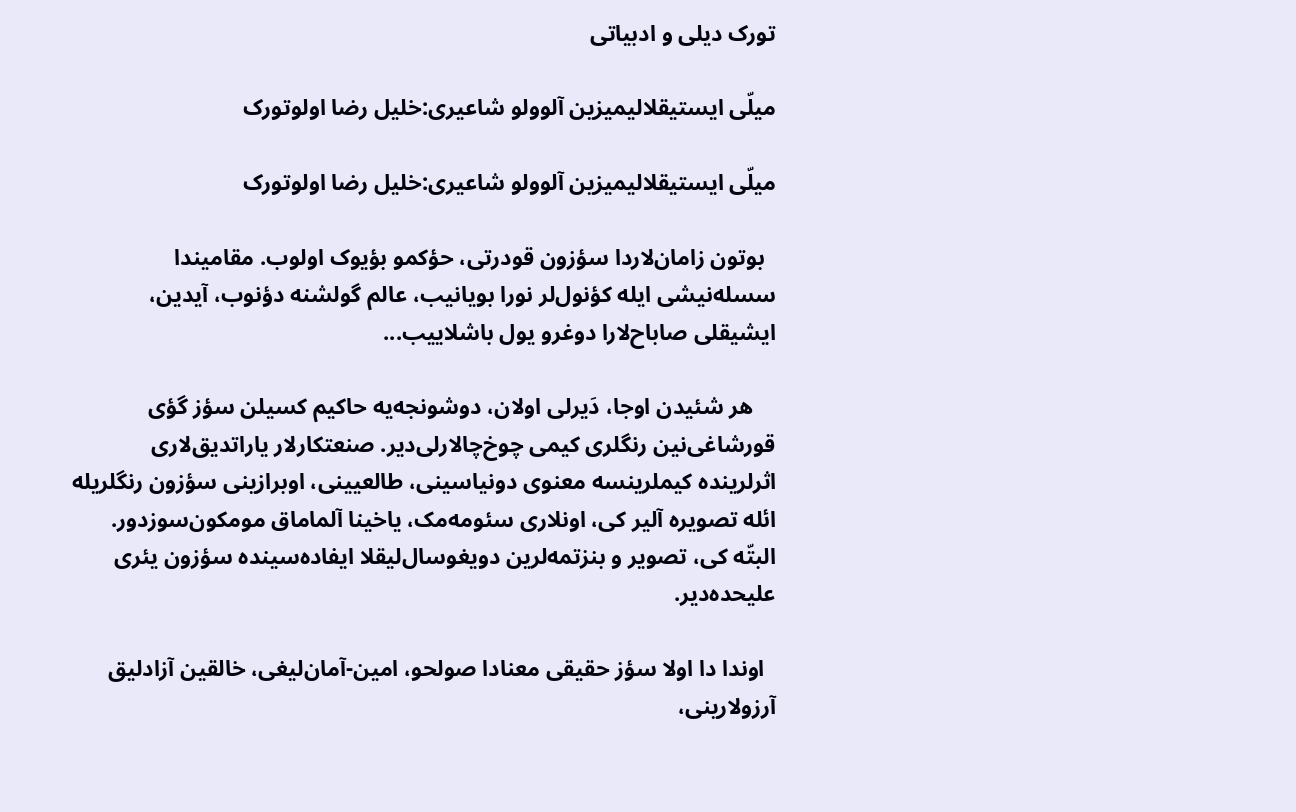تورک دیلی و ادبیاتی

میلّی ایستیقلالیمیزین آلوولو شاعیری:خلیل‌ رضا اولوتورک

میلّی ایستیقلالیمیزین آلوولو شاعیری:خلیل‌ رضا اولوتورک

  بوتون زامان‌لاردا سؤزون قودرتی، حؤکمو بؤیوک اولوب. مقامیندا سسله‌نیشی ایله کؤنول‌لر نورا بویانیب، عالم گولشنه دؤنوب، آیدین، ایشیقلی صاباح‌لارا دوغرو یول باشلاییب...

    هر شئیدن اوجا، دَیرلی اولان، دوشونجه‌یه حاکیم کسیلن سؤز گؤی قورشاغی‌نین رنگلری کیمی چوخ‌چالارلی‌دیر. صنعتکارلار یاراتدیق‌لاری اثرلرینده کیملرینسه معنوی دونیاسینی، طالعیینی، اوبرازینی سؤزون رنگلریله ائله تصویره آلیر کی، اونلاری سئومه‌مک، یاخینا آلماماق مومکون‌سوزدور. البتّه کی، تصویر و بنزتمه‌لرین دویغوسال‌لیقلا ایفاده‌سینده سؤزون یئری علیحده‌دیر.

  اوندا دا اولا سؤز حقیقی معنادا صولحو، امین-آمان‌لیغی، خالقین آزادلیق آرزولارینی،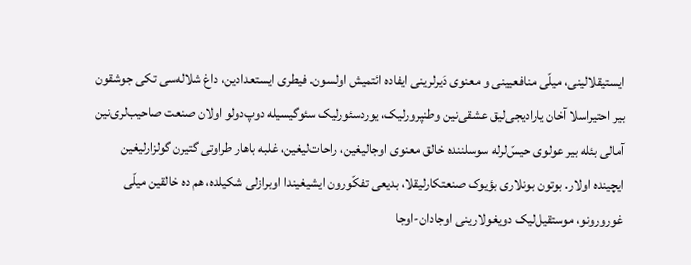ایستیقلالینی، میلّی منافعیینی و معنوی دَیرلرینی ایفاده ائتمیش اولسون. فیطری ایستعدادین، داغ شلاله‌سی تکی جوشقون بیر احتیراسلا آخان یارادیجی‌لیق عشقی‌نین وطنپرورلیک، یوردسئورلیک سئوگیسیله دوپ‌دولو اولان صنعت صاحیب‌لری‌نین آمالی بئله بیر عولوی حیسّ‌لرله سوسلننده خالق معنوی اوجالیغین، راحات‌لیغین، غلبه باهار طراوتی گتیرن گولزارلیغین ایچینده اولار. بوتون بونلاری بؤیوک صنعتکارلیقلا، بدیعی تفکّورون ایشیغیندا اوبرازلی شکیلده، هم ده خالقین میلّی غورورونو، موستقیل‌لیک دویغولارینی اوجادان-اوجا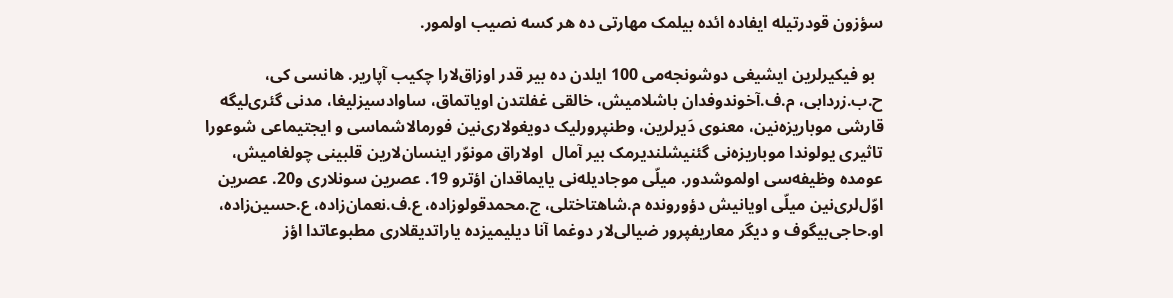سؤزون قودرتیله ایفاده ائده بیلمک مهارتی ده هر کسه نصیب اولمور.

  بو فیکیرلرین ایشیغی دوشونجه‌می 100 ایلدن ده بیر قدر اوزاق‌لارا چکیب آپاریر. هانسی کی، ح.ب.زردابی، م.ف.آخوندوفدان باشلامیش، خالقی غفلتدن اویاتماق، ساوادسیزلیغا، مدنی گئری‌لیگه قارشی موباریزه‌نین، معنوی دَیرلرین، وطنپرورلیک دویغولاری‌نین فورمالاشماسی و ایجتیماعی شوعورا تاثیری یولوندا موباریزه‌نی گئنیشلندیرمک بیر آمال  اولاراق مونوّر اینسان‌لارین قلبینی چولغامیش، عومده وظیفه‌سی اولموشدور. میلّی موجادیله‌نی یایماقدان اؤترو 19. عصرین سونلاری و20. عصرین اوّل‌لری‌نین میلّی اویانیش دؤورونده م.شاهتاختلی، ج.محمدقولوزاده، ع.ف.نعمان‌زاده، ع.حسین‌زاده، او.حاجی‌بیگوف و دیگر معاریفپرور ضیالی‌لار دوغما آنا دیلیمیزده یاراتدیقلاری مطبوعاتدا اؤز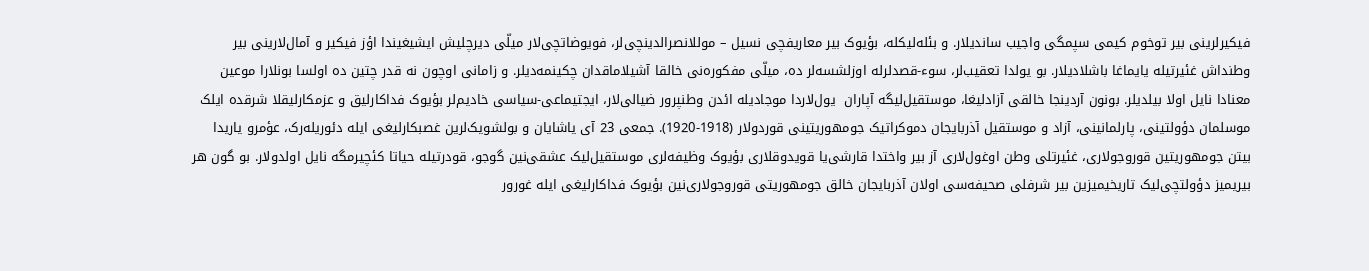فیکیرلرینی بیر توخوم کیمی سپمگی واجیب ساندیلار. و بئله‌لیکله، بؤیوک بیر معاریفچی نسیل – موللانصرالدینچی‌لر، فویوضاتچی‌لار میلّی دیرچلیش ایشیغیندا اؤز فیکیر و آمال‌لارینی بیر وطنداش غئیرتیله یایماغا باشلادیلار. بو یولدا تعقیب‌لر، سوء-قصدلرله اوزلشسه‌لر ده، میلّی مفکوره‌نی خالقا آشیلاماقدان چکینمه‌دیلر. و زامانی اوچون نه قدر چتین ده اولسا بونلارا موعین معنادا نایل اولا بیلدیلر. بونون آردینجا خالقی آزادلیغا، موستقیل‌لیگه آپاران  یول‌لاردا موجادیله ائدن وطنپرور ضیالی‌لار، ایجتیماعی-سیاسی خادیم‌لر بؤیوک فداکارلیق و عزمکارلیقلا شرقده ایلک موسلمان دؤولتینی، پارلمانینی، آزاد و موستقیل آذربایجان دموکراتیک جومهوریتینی قوردولار (1918-1920). جمعی 23 آی یاشایان و بولشویک‌لرین غصبکارلیغی ایله دئوریله‌رک، عؤمرو یاریدا بیتن جومهوریتین قوروجولاری، غئیرتلی وطن اوغول‌لاری آز بیر واختدا قارشی‌یا قویدوقلاری بؤیوک وظیفه‌لری موستقیل‌لیک عشقی‌نین گوجو، قودرتیله حیاتا کئچیرمگه نایل اولدولار. بو گون هر بیریمیز دؤولتچی‌لیک تاریخیمیزین بیر شرفلی صحیفه‌سی اولان آذربایجان خالق جومهوریتی قوروجولاری‌نین بؤیوک فداکارلیغی ایله غورور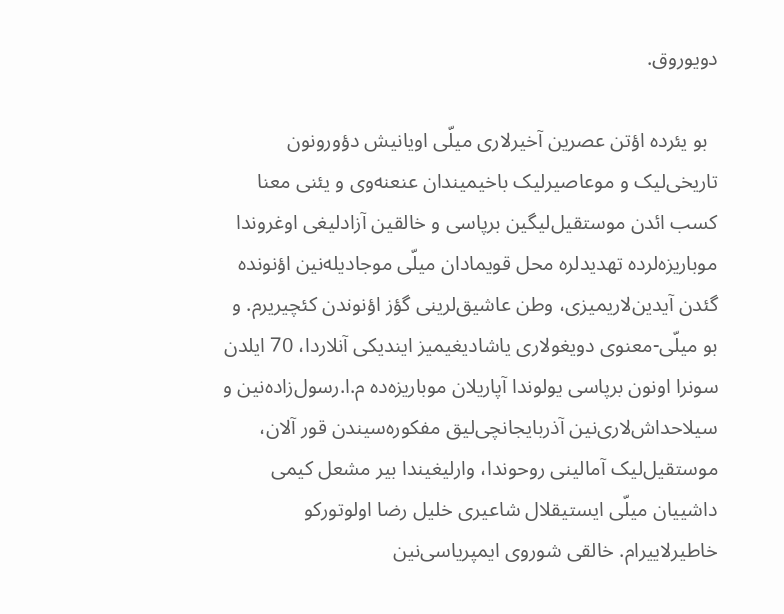دویوروق.

  بو یئرده اؤتن عصرین آخیرلاری میلّی اویانیش دؤورونون تاریخی‌لیک و موعاصیرلیک باخیمیندان عنعنه‌وی و یئنی معنا کسب ائدن موستقیل‌لیگین برپاسی و خالقین آزادلیغی اوغروندا موباریزه‌لرده تهدیدلره محل قویمادان میلّی موجادیله‌نین اؤنونده گئدن آیدین‌لاریمیزی، وطن عاشیق‌لرینی گؤز اؤنوندن کئچیریرم. و بو میلّی-معنوی دویغولاری یاشادیغیمیز ایندیکی آنلاردا، 70 ایلدن سونرا اونون برپاسی یولوندا آپاریلان موباریزه‌ده م.ا.رسول‌زاده‌نین و سیلاحداش‌لاری‌نین آذربایجانچی‌لیق مفکوره‌سیندن قور آلان، موستقیل‌لیک آمالینی روحوندا، وارلیغیندا بیر مشعل کیمی داشییان میلّی ایستیقلال شاعیری خلیل رضا اولوتورکو خاطیرلاییرام. خالقی شوروی ایمپریاسی‌نین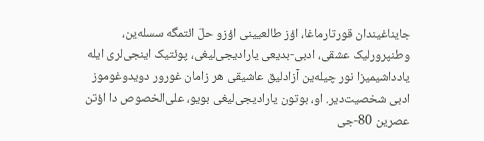جایناغیندان قورتارماغا، اؤز طالعیینی اؤزو حلّ ائتمگه سسله‌ین، وطنپرورلیک عشقی، ادبی-بدیعی یارادیجی‌لیغی، پوئتیک اینجی‌لری ایله یادداشیمیزا نور چیله‌ین آزادلیق عاشیقی هر زامان غورور دویدوغوموز ادبی شخصیت‌دیر. او، بوتون یارادیجی‌لیغی بویو، علی‌الخصوص دا اؤتن عصرین 80-جی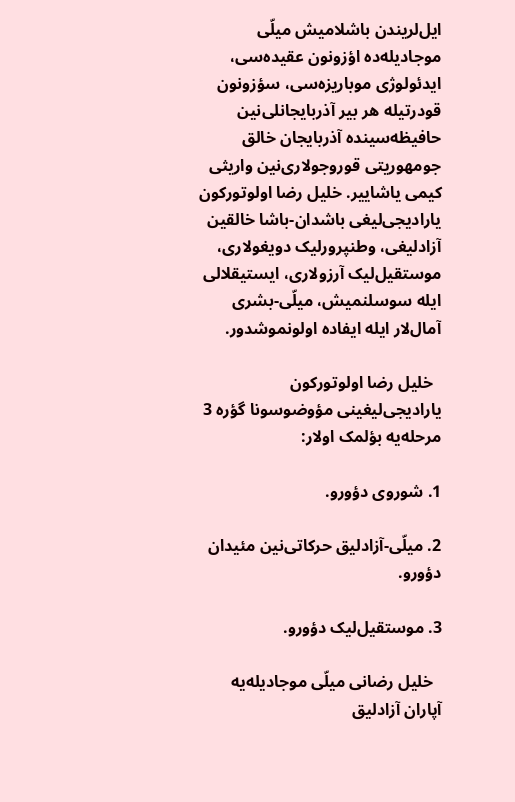ایل‌لریندن باشلامیش میلّی موجادیله‌ده اؤزونون عقیده‌سی، ایدئولوژی موباریزه‌سی، سؤزونون قودرتیله هر بیر آذربایجانلی‌نین حافیظه‌سینده آذربایجان خالق جومهوریتی قوروجولاری‌نین واریثی کیمی یاشاییر. خلیل رضا اولوتورکون یارادیجی‌لیغی باشدان-باشا خالقین آزادلیغی، وطنپرورلیک دویغولاری، موستقیل‌لیک آرزولاری، ایستیقلالی ایله سوسلنمیش، میلّی-بشری آمال‌لار ایله ایفاده اولونموشدور.

  خلیل رضا اولوتورکون یارادیجی‌لیغینی مؤوضوسونا گؤره 3 مرحله‌یه بؤلمک اولار:

1. شوروی دؤورو.

2. میلّی-آزادلیق حرکاتی‌نین مئیدان دؤورو.

3. موستقیل‌لیک دؤورو.

  خلیل رضانی میلّی موجادیله‌یه آپاران آزادلیق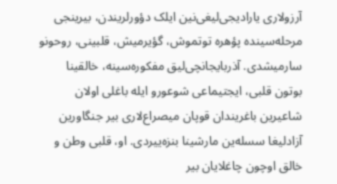آرزولاری یارادیجی‌لیغی‌نین ایلک دؤورلریندن، بیرینجی مرحله‌سینده پؤهره توتموش، گؤیرمیش، قلبینی، روحونو سارمیشدی. آذربایجانچی‌لیق مفکوره‌سینه، خالقینا بوتون قلبی، ایجتیماعی شوعورو ایله باغلی اولان شاعیرین باغریندان قوپان میصراع‌لاری بیر جنگاورین آزادلیغا سسله‌ین مارشینا بنزه‌ییردی. او، قلبی وطن و خالق اوچون چاغلایان بیر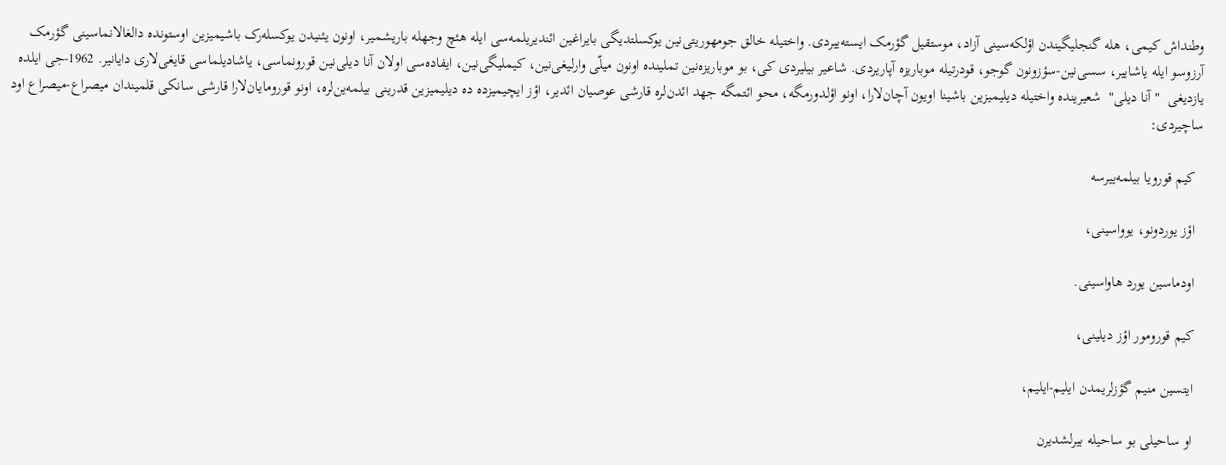وطنداش کیمی، هله گنجلیگیندن اؤلکه‌سینی آزاد، موستقیل گؤرمک ایسته‌ییردی. واختیله خالق جومهوریتی‌نین یوکسلتدیگی بایراغین ائندیریلمه‌سی ایله هئچ وجهله باریشمیر، اونون یئنیدن یوکسله‌رک باشیمیزین اوستونده دالغالانماسینی گؤرمک آرزوسو ایله یاشاییر، سسی‌نین-سؤزونون گوجو، قودرتیله موباریزه آپاریردی. شاعیر بیلیردی کی، بو موباریزه‌نین تملینده اونون میلّی وارلیغی‌نین، کیملیگی‌نین، ایفاده‌سی اولان آنا دیلی‌نین قورونماسی، یاشادیلماسی قایغی‌لاری دایانیر. 1962-جی ایلده یازدیغی  "آنا دیلی"  شعیرینده واختیله دیلیمیزین باشینا اویون آچان‌لارا، اونو اؤلدورمگه، محو ائتمگه جهد ائد‌ن‌لره قارشی عوصیان ائدیر، اؤز ایچیمیزده ده دیلیمیزین قدرینی بیلمه‌ین‌لره، اونو قورومایان‌لارا قارشی سانکی قلمیندان میصراع-میصراع اود ساچیردی:

  کیم قورویا بیلمه‌ییرسه

  اؤز یوردونو، یوواسینی،

  اودماسین یورد هاواسینی.

  کیم قورومور اؤز دیلینی،

  ایتسین منیم گؤزلریمدن ایلیم-ایلیم،

  او ساحیلی بو ساحیله بیرلشدیرن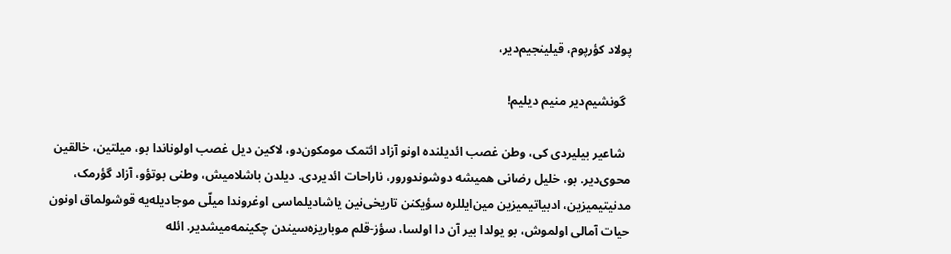پولاد کؤرپوم، قیلینجیم‌دیر،

  گونشیم‌دیر منیم دیلیم!

  شاعیر بیلیردی کی، وطن غصب ائدیلنده اونو آزاد ائتمک مومکون‌دو، لاکین دیل غصب اولوناندا بو، میلتین، خالقین محوی‌دیر. بو، خلیل رضانی همیشه دوشوندورور، ناراحات ائدیردی. دیلدن باشلامیش، وطنی بوتؤو، آزاد گؤرمک، مدنیتیمیزین، ادبیاتیمیزین مین‌ایللره سؤیکنن تاریخی‌نین یاشادیلماسی اوغروندا میلّی موجادیله‌یه قوشولماق اونون حیات آمالی اولموش، بو یولدا بیر آن دا اولسا، سؤز-قلم موباریزه‌سیندن چکینمه‌میشدیر. ائله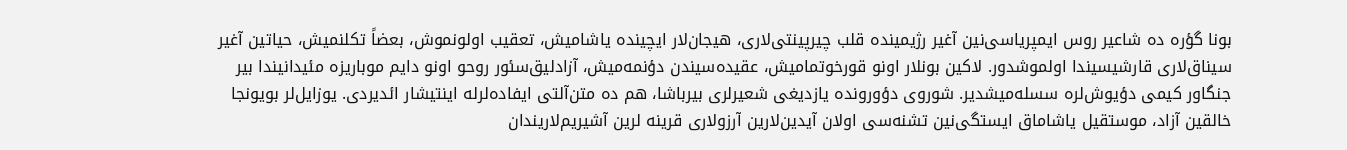بونا گؤره ده شاعیر روس ایمپریاسی‌نین آغیر رژیمینده قلب چیرپینتی‌لاری، هیجان‌لار ایچینده یاشامیش، تعقیب اولونموش، بعضاً تکلنمیش، حیاتین آغیر سیناق‌لاری قارشیسیندا اولموشدور. لاکین بونلار اونو قورخوتمامیش، عقیده‌سیندن دؤنمه‌میش، آزادلیق‌سئور روحو اونو دایم موباریزه مئیدانیندا بیر جنگاور کیمی دؤیوش‌لره سسله‌میشدیر. شوروی دؤورونده یازدیغی شعیرلری بیرباشا، هم ده متن‌آلتی ایفاده‌لرله اینتیشار ائدیردی. یوزایل‌لر بویونجا خالقین آزاد، موستقیل یاشاماق ایستگی‌نین تشنه‌سی اولان آیدین‌لارین آرزولاری قرینه لرین آشیریم‌لاریندان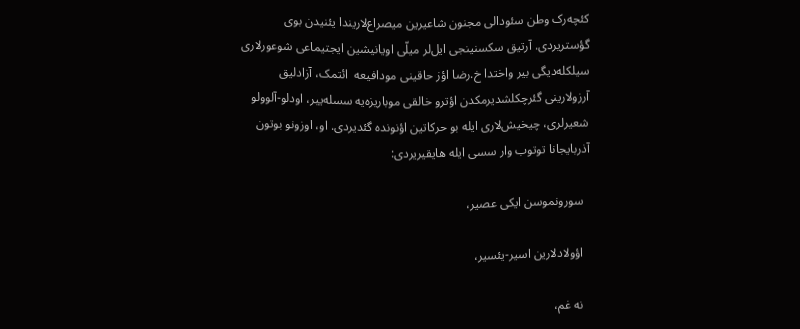کئچه‌رک وطن سئودالی مجنون شاعیرین میصراع‌لاریندا یئنیدن بوی گؤستریردی. آرتیق سکسنینجی ایل‌لر میلّی اویانیشین ایجتیماعی شوعورلاری سیلکله‌دیگی بیر واختدا خ.رضا اؤز حاقینی مودافیعه  ائتمک، آزادلیق آرزولارینی گئرچکلشدیرمکدن اؤترو خالقی موباریزه‌یه سسله‌ییر، اودلو-آلوولو شعیرلری، چیخیش‌لاری ایله بو حرکاتین اؤنونده گئدیردی. او، اوزونو بوتون آذربایجانا توتوب وار سسی‌ ایله هایقیریردی:

  سورونموسن ایکی عصیر،

  اؤولادلارین اسیر-یئسیر،

  نه غم،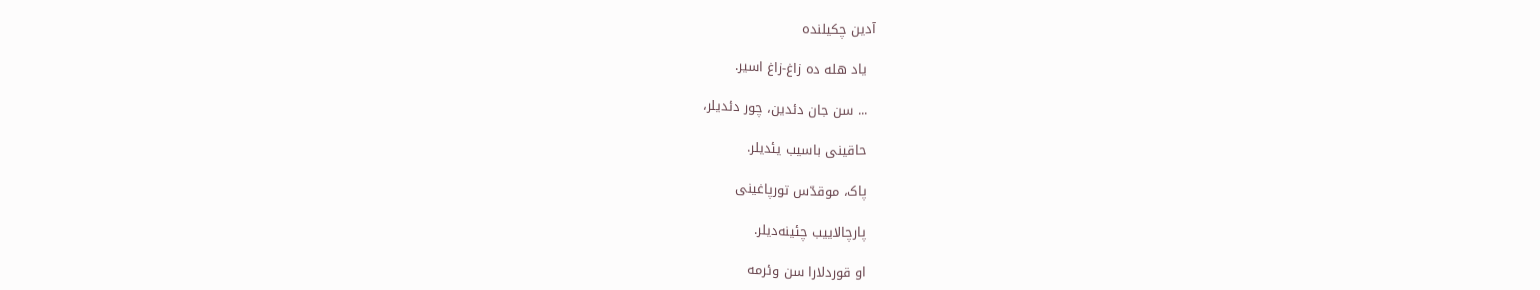آدین چکیلنده

  یاد هله ده زاغ-زاغ اسیر.

  ... سن جان دئدین، چور دئدیلر،

  حاقینی باسیب یئدیلر.

  پاک، موقدّس تورپاغینی

  پارچالاییب چئینه‌دیلر.

  او قوردلارا سن وئرمه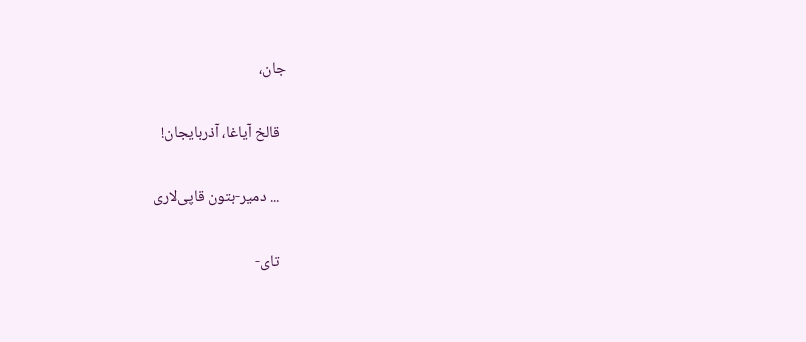جان،

  قالخ آیاغا، آذربایجان!

  ... دمیر-بتون قاپی‌لاری

  تای-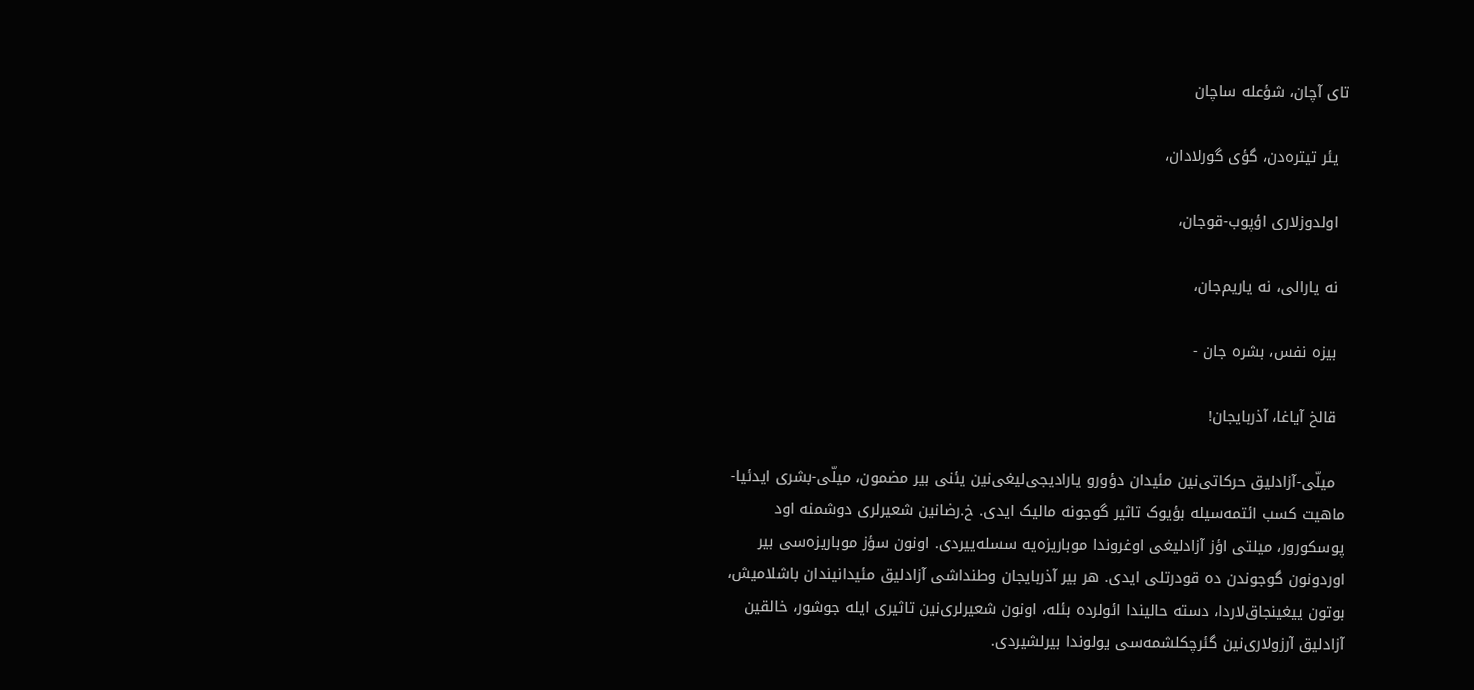تای آچان، شؤعله ساچان

  یئر تیتره‌دن، گؤی گورلادان،

  اولدوزلاری اؤپوب-قوجان،

  نه یارالی، نه یاریم‌جان،

  بیزه نفس، بشره جان -

  قالخ آیاغا، آذربایجان!

  میلّی-آزادلیق حرکاتی‌نین مئیدان دؤورو یارادیجی‌لیغی‌نین یئنی بیر مضمون، میلّی-بشری ایدئیا-ماهیت کسب ائتمه‌سیله بؤیوک تاثیر گوجونه مالیک ایدی. خ.رضانین شعیرلری دوشمنه اود پوسکورور، میلتی اؤز آزادلیغی اوغروندا موباریزه‌یه سسله‌ییردی. اونون سؤز موباریزه‌سی بیر اوردونون گوجوندن ده قودرتلی ایدی. هر بیر آذربایجان وطنداشی آزادلیق مئیدانیندان باشلامیش، بوتون ییغینجاق‌لاردا، دسته حالیندا ائولرده بئله، اونون شعیرلری‌نین تاثیری ایله جوشور، خالقین آزادلیق آرزولاری‌نین گئرچکلشمه‌سی یولوندا بیرلشیردی.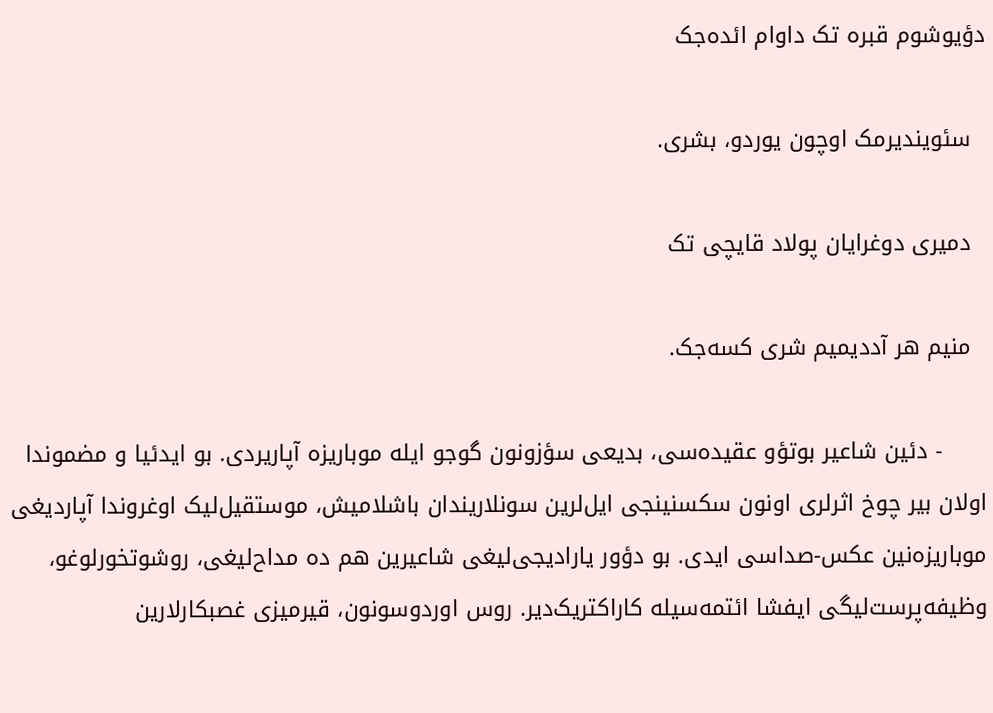دؤیوشوم قبره‌ تک داوام ائده‌جک

  سئویندیرمک اوچون یوردو، بشری.

  دمیری دوغرایان پولاد قایچی تک

  منیم هر آددیمیم شری کسه‌جک.

      - دئین شاعیر بوتؤو عقیده‌سی، بدیعی سؤزونون گوجو ایله موباریزه آپاریردی. بو ایدئیا و مضموندا اولان بیر چوخ اثرلری اونون سکسنینجی ایل‌لرین سونلاریندان باشلامیش، موستقیل‌لیک اوغروندا آپاردیغی موباریزه‌نین عکس-صداسی ایدی. بو دؤور یارادیجی‌لیغی شاعیرین هم ده مداح‌لیغی، روشوتخورلوغو، وظیفه‌پرست‌لیگی ایفشا ائتمه‌سیله کاراکتریک‌دیر. روس اوردوسونون، قیرمیزی غصبکارلارین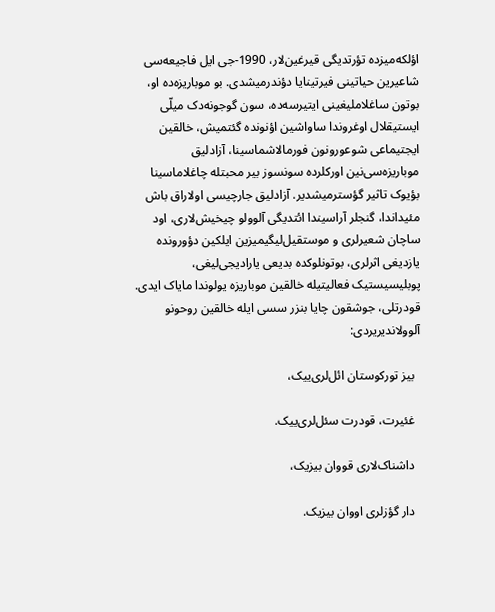اؤلکه‌میزده تؤرتدیگی قیرغین‌لار، 1990-جی ایل فاجیعه‌سی شاعیرین حیاتینی فیرتینایا دؤندرمیشدی. بو موباریزه‌ده او، بوتون ساغلاملیغینی ایتیرسه‌ده، سون گوجونه‌دک میلّی ایستیقلال اوغروندا ساواشین اؤنونده گئتمیش، خالقین ایجتیماعی شوعورونون فورمالاشماسینا، آزادلیق موباریزه‌سی‌نین اورکلرده سونسوز بیر محبتله چاغلاماسینا بؤیوک تاثیر گؤسترمیشدیر. آزادلیق جارچیسی اولاراق باش مئیداندا، گنجلر آراسیندا ائتدیگی آلوولو چیخیش‌لاری، اود ساچان شعیرلری و موستقیل‌لیگیمیزین ایلکین دؤورونده یازدیغی اثرلری، بوتونلوکده بدیعی یارادیجی‌لیغی، پوبلیسیستیک فعالیتیله خالقین موباریزه یولوندا مایاک ایدی. قودرتلی، جوشقون چایا بنزر سسی ایله خالقین روحونو آلوولاندیریردی:

  بیز تورکوستان ائل‌لری‌ییک،

  غئیرت، قودرت سئل‌لری‌ییک.

  داشناک‌لاری قووان بیزیک،

  دار گؤزلری اووان بیزیک.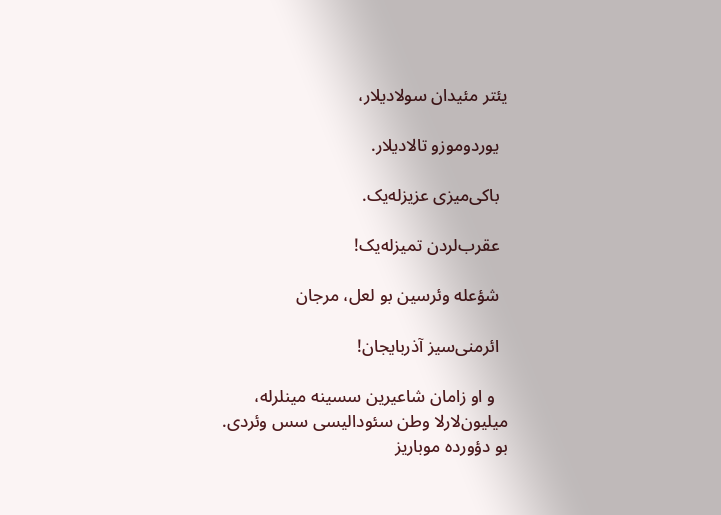یئتر مئیدان سولادیلار،

  یوردوموزو تالادیلار.

  باکی‌میزی عزیزله‌یک.

  عقرب‌لردن تمیزله‌یک!

  شؤعله وئرسین بو لعل، مرجان

  ائرمنی‌سیز آذربایجان!

   و او زامان شاعیرین سسینه مینلرله، میلیون‌لارلا وطن سئودالیسی سس وئردی. بو دؤورده موباریز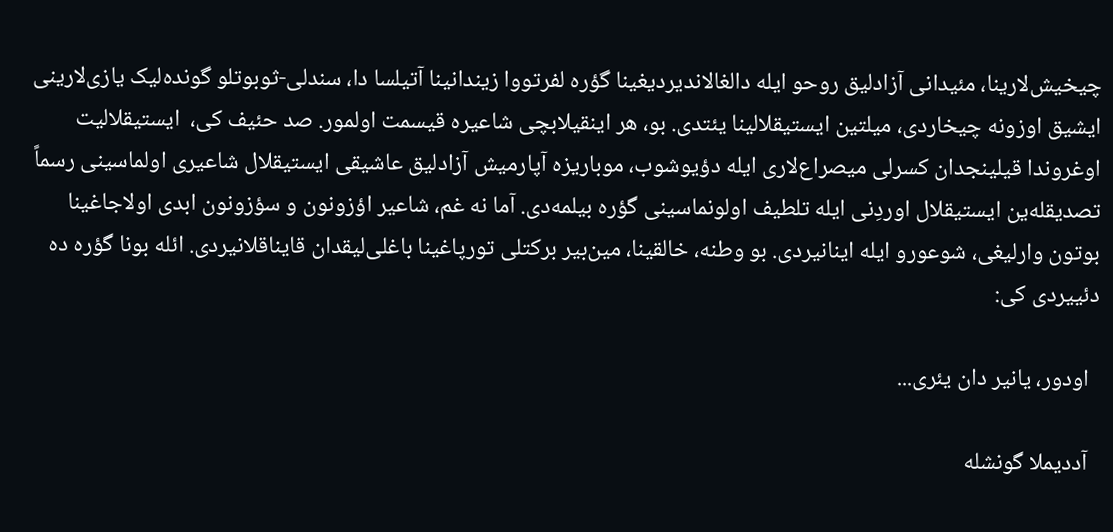چیخیش‌لارینا، مئیدانی آزادلیق روحو ایله دالغالاندیردیغینا گؤره لفرتووا زیندانینا آتیلسا دا، سندلی-ثوبوتلو گونده‌لیک یازی‌لارینی ایشیق اوزونه چیخاردی، میلتین ایستیقلالینا یئتدی. بو، هر اینقیلابچی شاعیره قیسمت اولمور. صد حئیف کی،  ایستیقلالیت اوغروندا قیلینجدان کسرلی میصراع‌لاری ایله دؤیوشوب، موباریزه آپارمیش آزادلیق عاشیقی ایستیقلال شاعیری اولماسینی رسماً تصدیقله‌ین ایستیقلال اوردِنی ایله تلطیف اولونماسینی گؤره بیلمه‌دی. آما نه غم، شاعیر اؤزونون و سؤزونون ابدی اولاجاغینا بوتون وارلیغی، شوعورو ایله اینانیردی. بو وطنه، خالقینا، مین‌بیر برکتلی تورپاغینا باغلی‌لیقدان قایناقلانیردی. ائله بونا گؤره ده دئییردی کی:

  اودور، یانیر دان یئری...

  آددیملا گونشله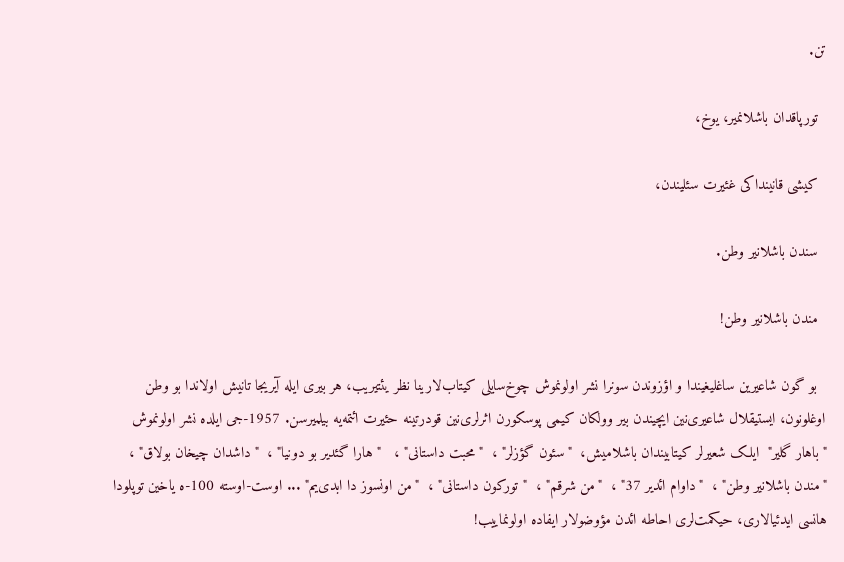تن.

  تورپاقدان باشلانمیر، یوخ،

  کیشی قانینداکی غئیرت سئلیندن،

  سندن باشلانیر وطن.

  مندن باشلانیر وطن!

  بو گون شاعیرین ساغلیغیندا و اؤزوندن سونرا نشر اولونموش چوخ‌سایلی کیتاب‌لارینا نظر یئتیریب، هر بیری ایله آیریجا تانیش اولاندا بو وطن اوغلونون، ایستیقلال شاعیری‌نین ایچیندن بیر وولکان کیمی پوسکورن اثرلری‌نین قودرتینه حئیرت ائتمه‌یه بیلمیرسن. 1957-جی ایلده نشر اولونموش  "باهار گلیر"  ایلک شعیرلر کیتابیندان باشلامیش،  "سئون گؤزلر" ،  "محبت داستانی" ،   "هارا گئدیر بو دونیا" ،  "داشدان چیخان بولاق" ،  "مندن باشلانیر وطن" ،  "داوام ائدیر 37" ،  "من شرقم" ،  "تورکون داستانی" ،  "من اونسوز دا ابدی‌یم" ... اوست-اوسته 100-ه یاخین توپلودا هانسی ایدئیالاری، حیکمت‌لری احاطه ائدن مؤوضولار ایفاده اولونماییب!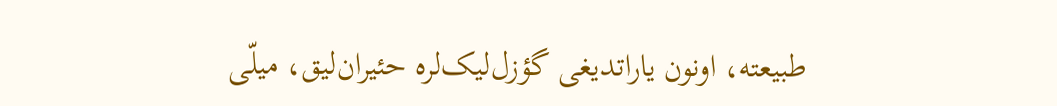طبیعته، اونون یاراتدیغی گؤزل‌لیک‌لره حئیران‌لیق، میلّی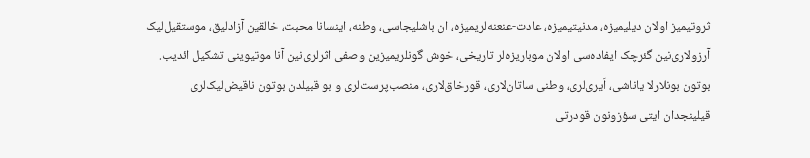ثروتیمیز اولان دیلیمیزه، مدنیتیمیزه، عادت-عنعنه‌لریمیزه، ان باشلیجاسی، وطنه، اینسانا محبت، خالقین آزادلیق، موستقیل‌لیک آرزولاری‌نین گئرچک ایفاده‌سی اولان موباریزه‌لر تاریخی، خوش گونلریمیزین وصفی اثرلری‌نین آنا موتیوینی تشکیل ائدیب. بوتون بونلارلا یاناشی، اَیری‌لری، وطنی ساتان‌لاری، قورخاق‌لاری، منصب‌پرست‌لری و بو قبیلدن بوتون ناقیض‌لیک‌لری قیلینجدان ایتی سؤزونون قودرتی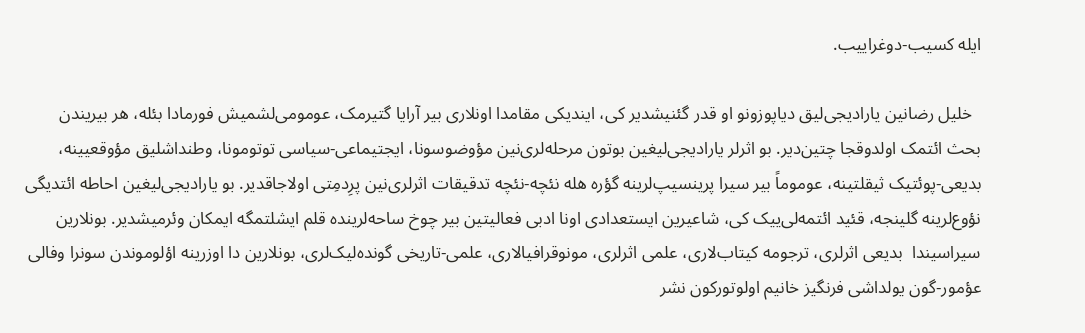ایله کسیب-دوغراییب.

  خلیل رضانین یارادیجی‌لیق دیاپوزونو او قدر گئنیشدیر کی، ایندیکی مقامدا اونلاری بیر آرایا گتیرمک، عومومی‌لشمیش فورمادا بئله، هر بیریندن بحث ائتمک اولدوقجا چتین‌دیر. بو اثرلر یارادیجی‌لیغین بوتون مرحله‌لری‌نین مؤوضوسونا، ایجتیماعی-سیاسی توتومونا، وطنداشلیق مؤوقعیینه، بدیعی-پوئتیک ثیقلتینه، عوموماً بیر سیرا پرینسیپ‌لرینه گؤره هله نئچه-نئچه تدقیقات اثرلری‌نین پرِدمِتی اولاجاقدیر. بو یارادیجی‌لیغین احاطه ائتدیگی نؤوع‌لرینه گلینجه، قئید ائتمه‌لی‌ییک کی، شاعیرین ایستعدادی اونا ادبی فعالیتین بیر چوخ ساحه‌لرینده قلم ایشلتمگه ایمکان وئرمیشدیر. بونلارین سیراسیندا  بدیعی اثرلری، ترجومه کیتاب‌لاری، علمی اثرلری، مونوقرافیالاری، علمی-تاریخی گونده‌لیک‌لری، بونلارین دا اوزرینه اؤلوموندن سونرا وفالی عؤمور-گون یولداشی فرنگیز خانیم اولوتورکون نشر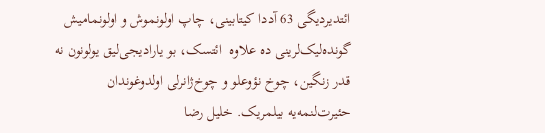ائتدیردیگی 63 آددا کیتابینی، چاپ اولونموش و اولونمامیش گونده‌لیک‌لرینی ده علاوه  ائتسک، بو یارادیجی‌لیق یولونون نه قدر زنگین، چوخ نؤوعلو و چوخ‌ژانرلی اولدوغوندان حئیرت‌لنمه‌یه بیلمریک. خلیل رضا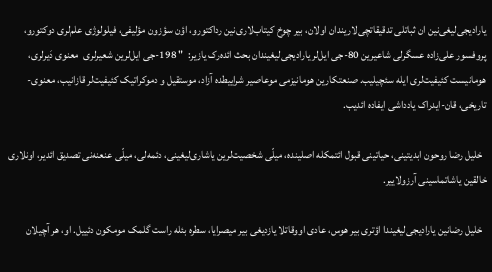یارادیجی‌لیغی‌نین ان ثباتلی تدقیقاتچی‌لاریندان اولان، بیر چوخ کیتاب‌لاری‌نین رداکتورو، اؤن سؤزون مؤلیفی، فیلولوژی علم‌لری دوکتورو، پروفسور علی‌زاده عسگرلی شاعیرین 80-جی ایل‌لر یارادیجی‌لیغیندان بحث ائده‌رک یازیر:  " 198-جی ایل‌لرین شعیرلری  معنوی دَیرلری، هومانیست کئیفیت‌لری ایله سئچیلیب. صنعتکارین هومانیزمی موعاصیر شراییطده آزاد، موستقیل و دموکراتیک کئیفیت‌لر قازانیب، معنوی-تاریخی، قان-ایدراک یادداشی ایفاده ائدیب.

  خلیل رضا روحون ابدیتینی، حیاتینی قبول ائتمکله اصلینده، میلّی شخصیت‌لرین یاشاری‌لیغینی، دئمه‌لی، میلّی عنعنه‌نی تصدیق ائدیر، اونلاری خالقین یاشاتماسینی آرزولاییر.

  خلیل رضانین یارادیجی‌لیغیندا اؤتری بیر هوس، عادی اووقاتلا یازدیغی بیر میصرایا، سطره بئله راست گلمک مومکون دئییل. او، هر آچیلان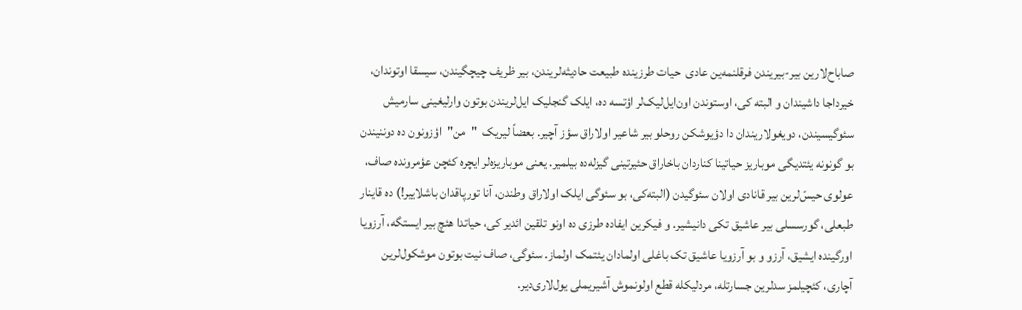صاباح‌لارین بیر-بیریندن فرقلنمه‌ین عادی  حیات طرزینده طبیعت حادیثه‌لریندن، بیر ظریف چیچگیندن، سیسقا اوتوندان، خیرداجا داشیندان و البته کی، اوستوندن اون‌ایل‌لیک‌لر اؤتسه ده، ایلک گنجلیک ایل‌لریندن بوتون وارلیغینی سارمیش سئوگیسیندن، دویغولاریندان دا دؤیوشکن روحلو بیر شاعیر اولاراق سؤز آچیر. بعضاً لیریک  "من"  اؤزونون ده دوننیندن بو گونونه یئتدیگی موباریز حیاتینا کناردان باخاراق حئیرتینی گیزله‌ده بیلمیر. یعنی موباریزه‌لر ایچره کئچن عؤمرونده صاف، عولوی حیس‌ّلرین بیر قانادی اولان سئوگیدن (البته‌کی، بو سئوگی ایلک اولاراق وطندن، آنا تورپاقدان باشلاییر!) ده قاینار طبعلی، گورسسلی بیر عاشیق تکی دانیشیر. و فیکرین ایفاده طرزی ده اونو تلقین ائدیر کی، حیاتدا هئچ بیر ایستگه، آرزویا اورگینده ایشیق، آرزو و بو آرزویا عاشیق تک باغلی اولمادان یئتمک اولماز. سئوگی، صاف نیت بوتون موشکول‌لرین آچاری، کئچیلمز سدلرین جسارتله، مردلیکله قطع اولونموش آشیریملی یول‌لاری‌دیر.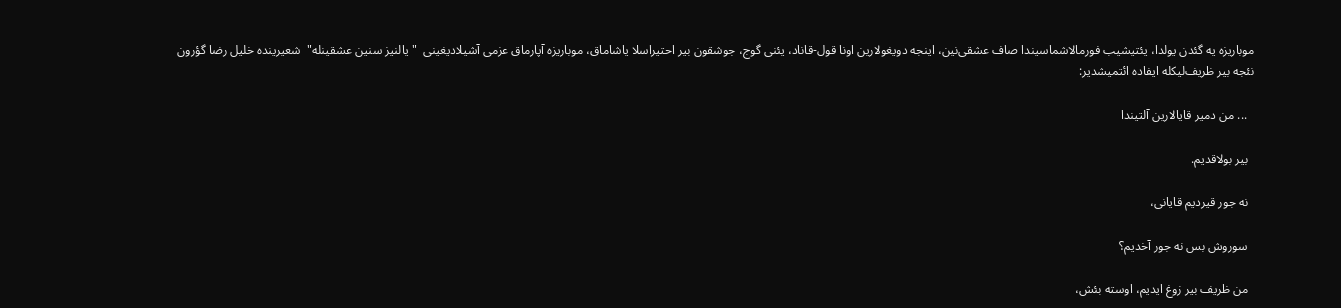موباریزه یه گئدن یولدا، یئتیشیب فورمالاشماسیندا صاف عشقی‌نین، اینجه دویغولارین اونا قول-قاناد، یئنی گوج، جوشقون بیر احتیراسلا یاشاماق، موباریزه آپارماق عزمی آشیلادیغینی  "یالنیز سنین عشقینله"  شعیرینده خلیل رضا گؤرون نئجه بیر ظریف‌لیکله ایفاده ائتمیشدیر:

  ... من دمیر قایالارین آلتیندا

  بیر بولاقدیم.

  نه جور قیردیم قایانی،

  سوروش بس نه جور آخدیم؟

  من ظریف بیر زوغ ایدیم، اوسته بئش،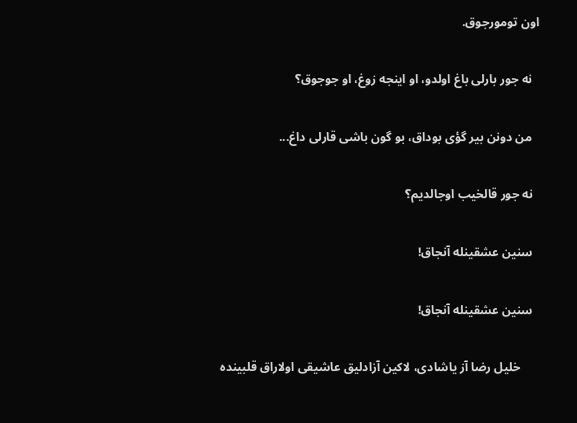اون تومورجوق.

  نه جور بارلی باغ اولدو، او اینجه زوغ، او جوجوق؟

  من دونن بیر گؤی بوداق، بو گون باشی قارلی داغ...

  نه جور قالخیب اوجالدیم؟

  سنین عشقینله آنجاق!

  سنین عشقینله آنجاق!

      خلیل رضا آز یاشادی، لاکین آزادلیق عاشیقی اولاراق قلبینده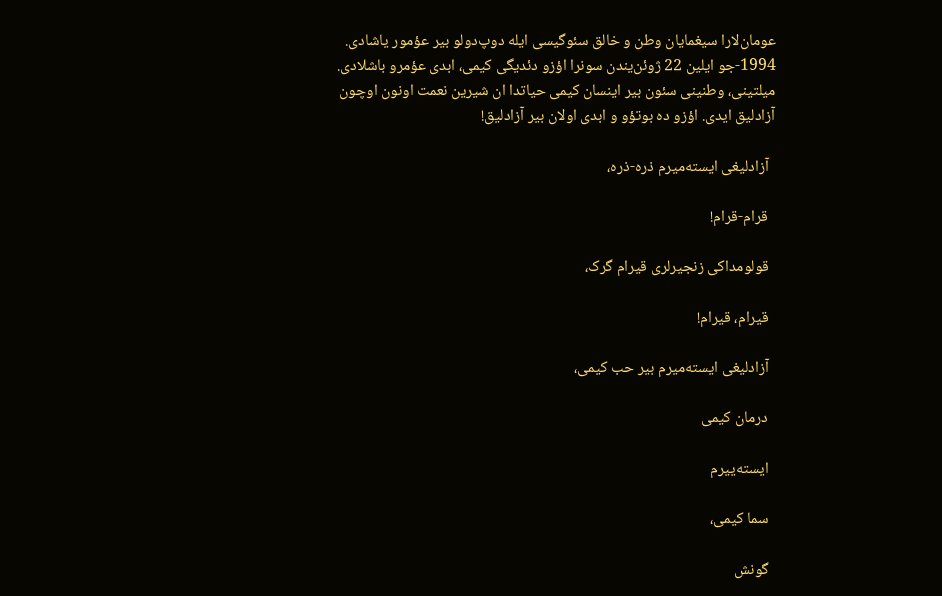عومان‌لارا سیغمایان وطن و خالق سئوگیسی ایله دوپ‌دولو بیر عؤمور یاشادی. 1994-جو ایلین 22 ژوئن‌یندن سونرا اؤزو دئدیگی کیمی، ابدی عؤمرو باشلادی. میلتینی، وطنینی سئون بیر اینسان کیمی حیاتدا ان شیرین نعمت اونون اوچون آزادلیق ایدی. اؤزو ده بوتؤو و ابدی اولان بیر آزادلیق!

  آزادلیغی ایسته‌میرم ذره-ذره،

  قرام-قرام!

  قولومداکی زنجیرلری قیرام گرک،

  قیرام، قیرام!

  آزادلیغی ایسته‌میرم بیر حب کیمی،

  درمان کیمی

  ایسته‌ییرم

  سما کیمی،

  گونش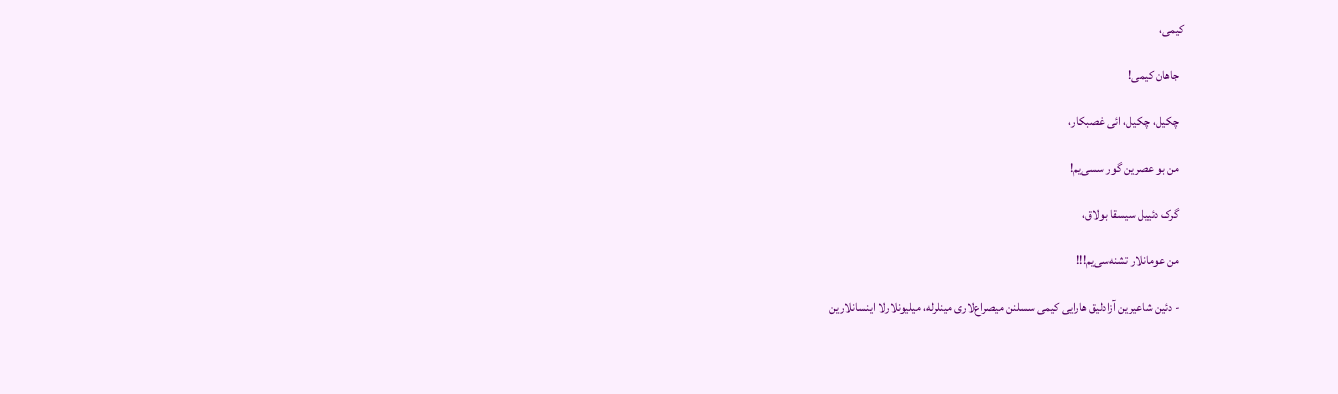کیمی،

  جاهان کیمی!

  چکیل، چکیل، ائی غصبکار،

  من بو عصرین گور سسی‌یم!

  گرک دئییل سیسقا بولاق،

  من عومانلار تشنه‌سی‌یم!!!

  - دئین شاعیرین آزادلیق هارایی کیمی سسلنن میصراع‌لاری مینلرله، میلیونلارلا اینسانلارین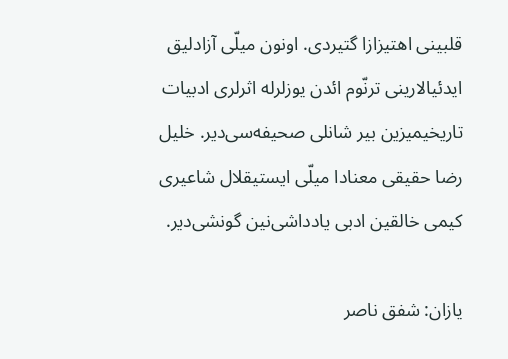قلبینی اهتیزازا گتیردی. اونون میلّی آزادلیق ایدئیالارینی ترنّوم ائدن یوزلرله اثرلری ادبیات تاریخیمیزین بیر شانلی صحیفه‌سی‌دیر. خلیل رضا حقیقی معنادا میلّی ایستیقلال شاعیری کیمی خالقین ادبی یادداشی‌نین گونشی‌دیر.

یازان: شفق ناصر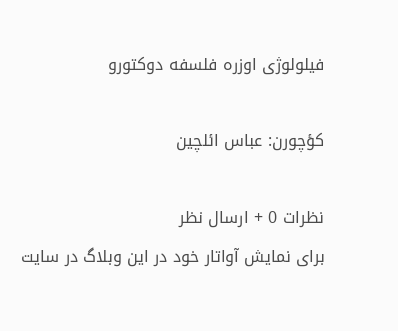فیلولوژی اوزره فلسفه دوکتورو

کؤچورن: عباس ائلچین

نظرات 0 + ارسال نظر
برای نمایش آواتار خود در این وبلاگ در سایت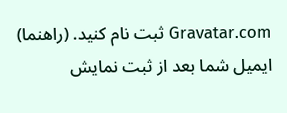Gravatar.com ثبت نام کنید. (راهنما)
ایمیل شما بعد از ثبت نمایش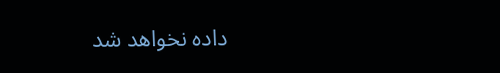داده نخواهد شد